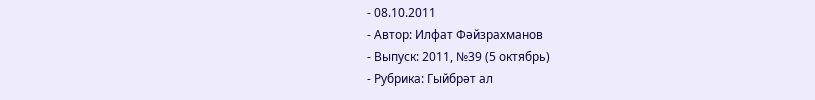- 08.10.2011
- Автор: Илфат Фәйзрахманов
- Выпуск: 2011, №39 (5 октябрь)
- Рубрика: Гыйбрәт ал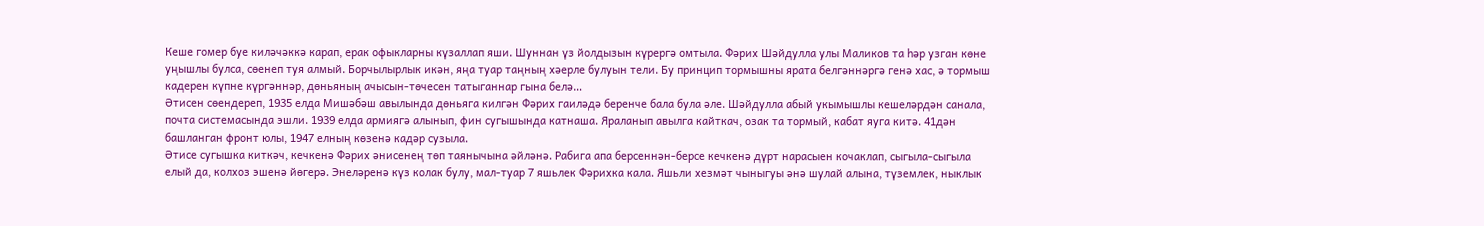Кеше гомер буе киләчәккә карап, ерак офыкларны күзаллап яши. Шуннан үз йолдызын күрергә омтыла. Фәрих Шәйдулла улы Маликов та һәр узган көне уңышлы булса, сөенеп туя алмый. Борчылырлык икән, яңа туар таңның хәерле булуын тели. Бу принцип тормышны ярата белгәннәргә генә хас, ә тормыш кадерен күпне күргәннәр, дөньяның ачысын-төчесен татыганнар гына белә…
Әтисен сөендереп, 1935 елда Мишәбәш авылында дөньяга килгән Фәрих гаиләдә беренче бала була әле. Шәйдулла абый укымышлы кешеләрдән санала, почта системасында эшли. 1939 елда армиягә алынып, фин сугышында катнаша. Яраланып авылга кайткач, озак та тормый, кабат яуга китә. 41дән башланган фронт юлы, 1947 елның көзенә кадәр сузыла.
Әтисе сугышка киткәч, кечкенә Фәрих әнисенең төп таянычына әйләнә. Рабига апа берсеннән-берсе кечкенә дүрт нарасыен кочаклап, сыгыла-сыгыла елый да, колхоз эшенә йөгерә. Энеләренә күз колак булу, мал-туар 7 яшьлек Фәрихка кала. Яшьли хезмәт чыныгуы әнә шулай алына, түземлек, ныклык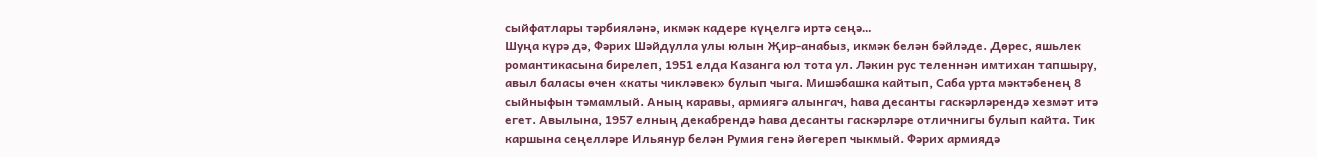сыйфатлары тәрбияләнә, икмәк кадере күңелгә иртә сеңә…
Шуңа күрә дә, Фәрих Шәйдулла улы юлын Җир-анабыз, икмәк белән бәйләде. Дөрес, яшьлек романтикасына бирелеп, 1951 елда Казанга юл тота ул. Ләкин рус теленнән имтихан тапшыру, авыл баласы өчен «каты чикләвек» булып чыга. Мишәбашка кайтып, Саба урта мәктәбенең 8 сыйныфын тәмамлый. Аның каравы, армиягә алынгач, Һава десанты гаскәрләрендә хезмәт итә егет. Авылына, 1957 елның декабрендә Һава десанты гаскәрләре отличнигы булып кайта. Тик каршына сеңелләре Ильянур белән Румия генә йөгереп чыкмый. Фәрих армиядә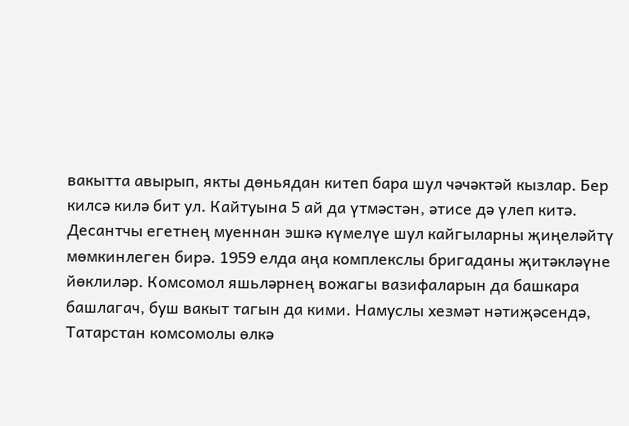вакытта авырып, якты дөньядан китеп бара шул чәчәктәй кызлар. Бер килсә килә бит ул. Кайтуына 5 ай да үтмәстән, әтисе дә үлеп китә. Десантчы егетнең муеннан эшкә күмелүе шул кайгыларны җиңеләйтү мөмкинлеген бирә. 1959 елда аңа комплекслы бригаданы җитәкләүне йөклиләр. Комсомол яшьләрнең вожагы вазифаларын да башкара башлагач, буш вакыт тагын да кими. Намуслы хезмәт нәтиҗәсендә, Татарстан комсомолы өлкә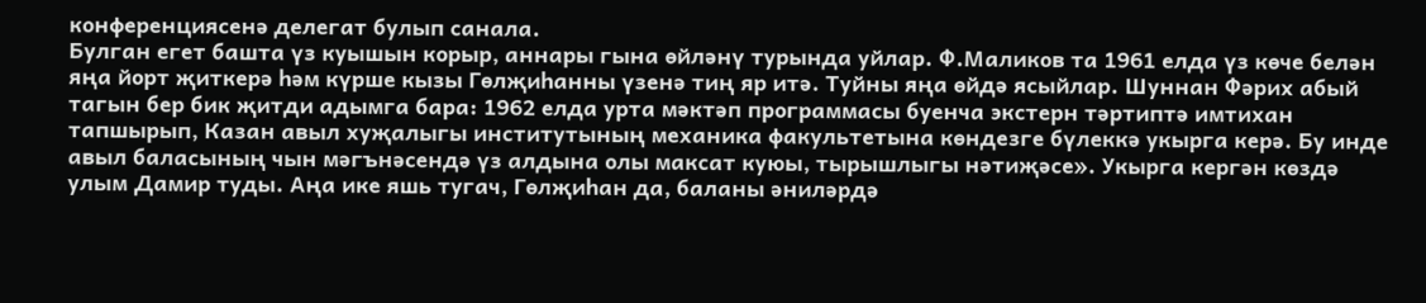конференциясенә делегат булып санала.
Булган егет башта үз куышын корыр, аннары гына өйләнү турында уйлар. Ф.Маликов та 1961 елда үз көче белән яңа йорт җиткерә һәм күрше кызы Гөлҗиһанны үзенә тиң яр итә. Туйны яңа өйдә ясыйлар. Шуннан Фәрих абый тагын бер бик җитди адымга бара: 1962 елда урта мәктәп программасы буенча экстерн тәртиптә имтихан тапшырып, Казан авыл хуҗалыгы институтының механика факультетына көндезге бүлеккә укырга керә. Бу инде авыл баласының чын мәгънәсендә үз алдына олы максат куюы, тырышлыгы нәтиҗәсе». Укырга кергән көздә улым Дамир туды. Аңа ике яшь тугач, Гөлҗиһан да, баланы әниләрдә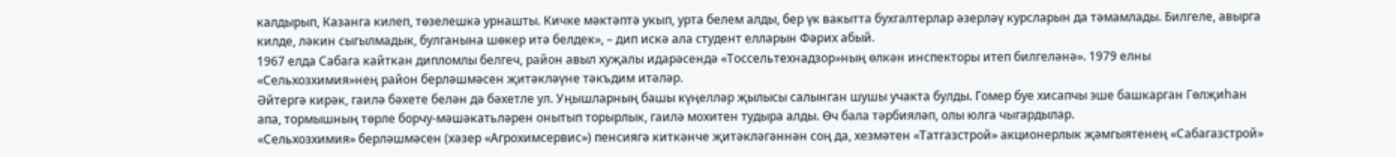калдырып, Казанга килеп, төзелешкә урнашты. Кичке мәктәптә укып, урта белем алды, бер үк вакытта бухгалтерлар әзерләү курсларын да тәмамлады. Билгеле, авырга килде, ләкин сыгылмадык, булганына шөкер итә белдек», – дип искә ала студент елларын Фәрих абый.
1967 елда Сабага кайткан дипломлы белгеч, район авыл хуҗалы идарәсендә «Тоссельтехнадзор»ның өлкән инспекторы итеп билгеләнә». 1979 елны «Сельхозхимия»нең район берләшмәсен җитәкләүне тәкъдим итәләр.
Әйтергә кирәк, гаилә бәхете белән дә бәхетле ул. Уңышларның башы күңелләр җылысы салынган шушы учакта булды. Гомер буе хисапчы эше башкарган Гөлҗиһан апа, тормышның төрле борчу-мәшәкатьләрен онытып торырлык, гаилә мохитен тудыра алды. Өч бала тәрбияләп, олы юлга чыгардылар.
«Сельхозхимия» берләшмәсен (хәзер «Агрохимсервис») пенсиягә киткәнче җитәкләгәннән соң да, хезмәтен «Татгазстрой» акционерлык җәмгыятенең «Сабагазстрой»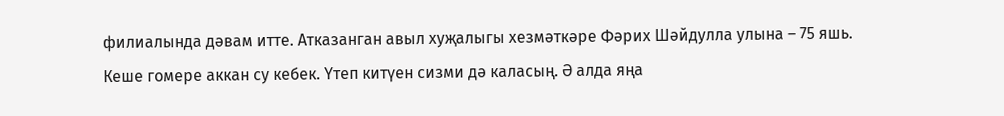филиалында дәвам итте. Атказанган авыл хуҗалыгы хезмәткәре Фәрих Шәйдулла улына – 75 яшь.
Кеше гомере аккан су кебек. Үтеп китүен сизми дә каласың. Ә алда яңа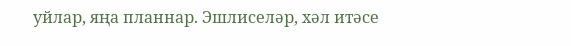уйлар, яңа планнар. Эшлиселәр, хәл итәсе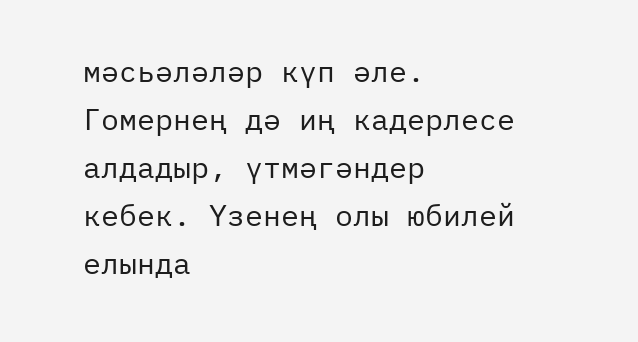мәсьәләләр күп әле. Гомернең дә иң кадерлесе алдадыр, үтмәгәндер кебек. Үзенең олы юбилей елында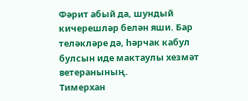Фәрит абый да, шундый кичерешләр белән яши. Бар теләкләре дә, һәрчак кабул булсын иде мактаулы хезмәт ветеранының.
Тимерхан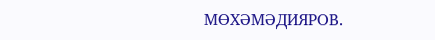МӨХӘМӘДИЯРОВ.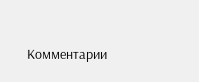Комментарии